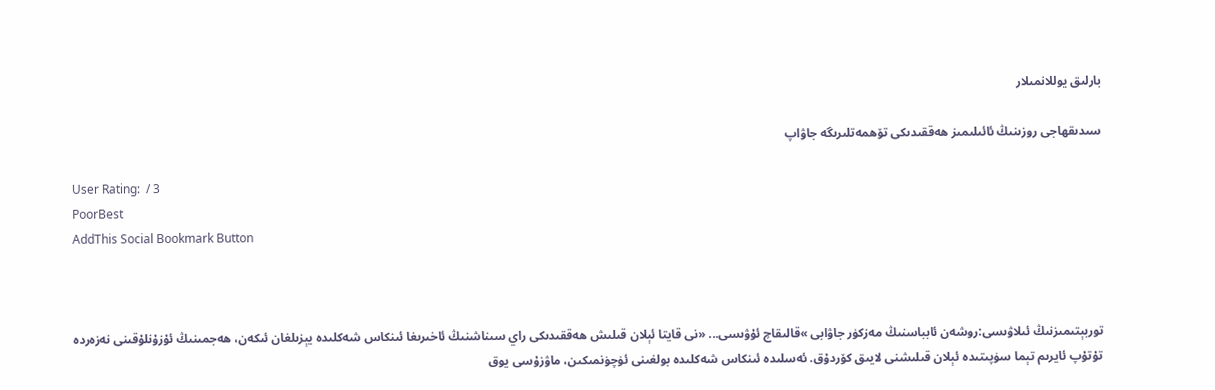بارلىق يوللانمىلار

سىدىقھاجى روزىنىڭ ئائىلىمىز ھەققىدىكى تۆھمەتلىرىگە جاۋاپ

User Rating:  / 3
PoorBest
AddThis Social Bookmark Button



توربېتىمىزنىڭ ئىلاۋىسى:روشەن ئابباسنىڭ مەزكۈر جاۋابى »قالىقاچ ئۇۋىسى... «نى قايتا ئېلان قىلىش ھەققىدىكى راي سىناشنىڭ ئاخىرىغا ئىنكاس شەكلىدە يېزىلغان ئىكەن، ھەجمىنىڭ ئۇزۇنلۇقىنى نەزەردە تۇتۇپ ئايرىم تېما سۈپىتىدە ئېلان قىلىشنى لايىق كۆردۇق. ئەسلىدە ئىنكاس شەكلىدە بولغىنى ئۈچۈنمىكىن، ماۋزۇسى يوق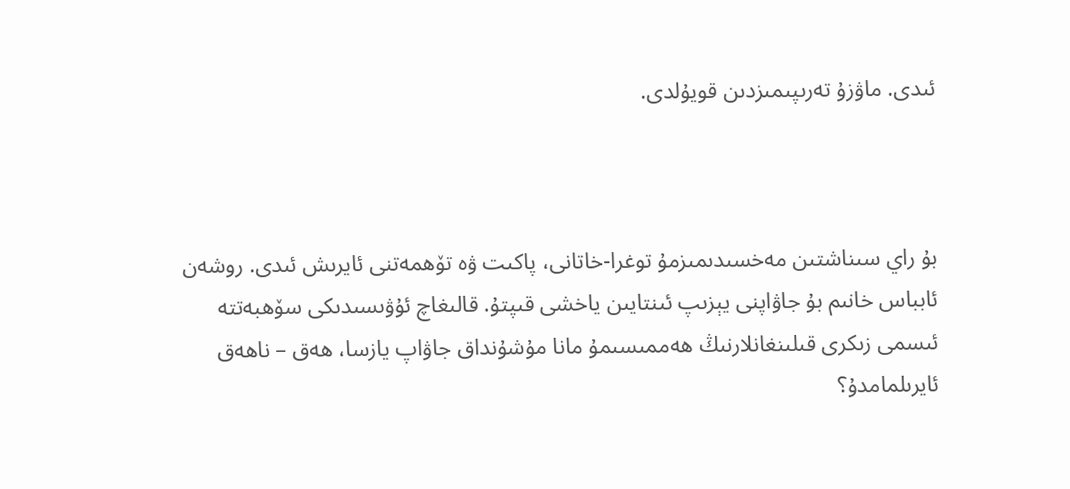ئىدى. ماۋزۇ تەرىپىمىزدىن قويۇلدى.



بۇ راي سىناشتىن مەخسىدىمىزمۇ توغرا-خاتانى، پاكىت ۋە تۆھمەتنى ئايرىش ئىدى. روشەن ئابباس خانىم بۇ جاۋاپنى يېزىپ ئىنتايىن ياخشى قىپتۇ. قالىغاچ ئۇۋىسىدىكى سۆھبەتتە ئىسمى زىكرى قىلىنغانلارنىڭ ھەممىسىمۇ مانا مۇشۇنداق جاۋاپ يازسا، ھەق – ناھەق ئايرىلمامدۇ؟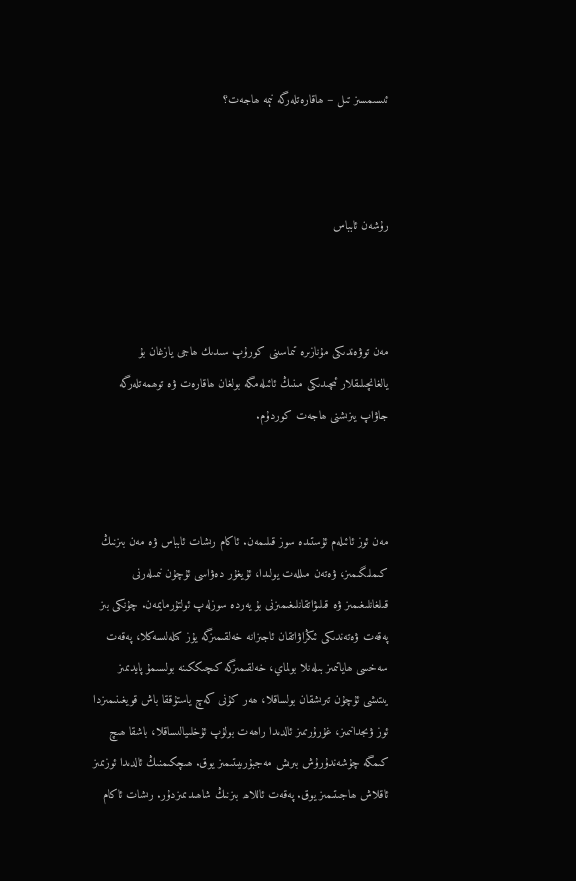ئىسىمسىز تىل – ھاقارەتلەرگە نېمە ھاجەت؟



رۇشەن ئابباس



مەن توۋەندىكى مۇنازىرە تىماسىنى كورۇپ سىدىك ھاجى يازغان بۇ يالغانچىلىقلار ئىچىدىكى مىنىڭ ئائىلەمگە بولغان ھاقارەت ۋە توھمەتلەرگە جاۋاپ يىزىشنى ھاجەت كوردۇم.



مەن ئوز ئائىلەم ئۇستىدە سوز قىلىمەن. ئاكام رىشات ئابباس ۋە مەن بىزنىڭ كىملىگىمىز، ۋەتەن مىللەت يولىدا، ئۇيغۇر دەۋاسى ئۇچۇن نىمىلەرنى قىلغانلىغىمىز ۋە قىلىۋاتقانلىغىمىزنى بۇ يەردە سوزلەپ ئولتۇرمايمەن. چۇنكى بىز پەقەت ۋەتەندىكى ئىڭراۋاتقان ئاجىزانە خەلقىمىزگە يۇز كىلەلىسەكلا، پەقەت سەخسى ھاياتىمىز بىلەنلا بولماي، خەلقىمىزگە كىچىككىنە بولسىمۇ پايدىمىز يىتىشى ئۇچۇن تىرىشقان بولساقلا، ھەر كۇنى كەچ ياستۇققا باش قويغىنىمىزدا ئوز ۋىجدانىمىز، غۇرۇرىمىز ئالدىدا راھەت بولۇپ ئۇخلىيالىساقلا، باشقا ھىچ كىمگە چۇشەندۇرۇش بىرىش مەجبۇرىيىتىمىز يوق. ھىچكىمنىڭ ئالدىدا ئوزىمىز ئاقلاش ھاجىتىمىز يوق. پەقەت ئاللاھ بىزنىڭ شاھىدىمىزدۇر. رىشات ئاكام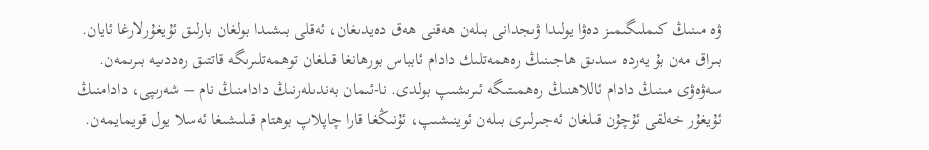ۋە مىنىڭ كىملىگىمىز دەۋا يولىدا ۋىجدانى بىلەن ھەقنى ھەق دەيدىغان، ئەقلى بىشىدا بولغان بارلىق ئۇيغۇرلارغا ئايان. بىراق مەن بۇ يەردە سىدىق ھاجىنىڭ رەھمەتلىك دادام ئابباس بورھانغا قىلغان توھمەتلىرىگە قاتتىق رەددىيە بىرىمەن. سەۋەۋى مىنىڭ دادام ئاللاھنىڭ رەھمىتىگە ئىرىشىپ بولدى. نا-ئىمان بەندىلەرنىڭ دادامنىڭ نام – شەرىپى، دادامنىڭ ئۇيغۇر خەلقى ئۇچۇن قىلغان ئەجىرلىرى بىلەن ئوينىشىپ، ئۇنىڭغا قارا چاپلاپ بوھتام قىلىشىغا ئەسلا يول قويمايمەن.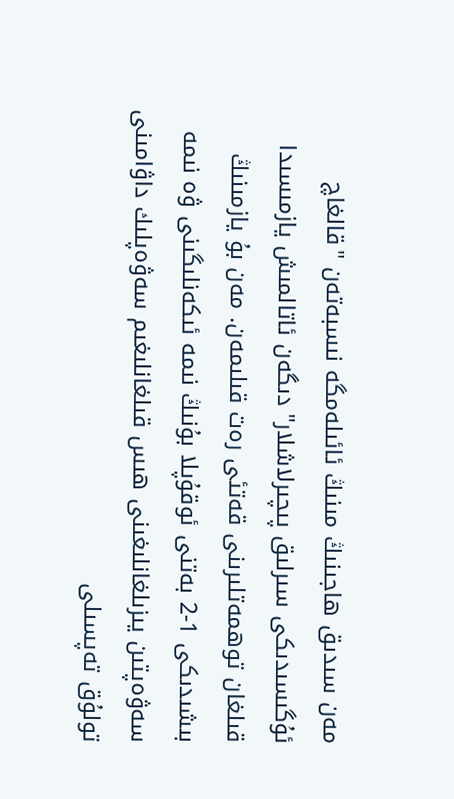مەن سىدىق ھاجىنىڭ مىنىڭ ئائىلەمگە نىسبەتەن "قالغاچ ئۇگىسىدىكى سىرلىق پىچىرلاشلار" دىگەن ئاتالمىش يازمىسىدا قىلغان توھمەتلىرىنى قەتئى رەت قىلىمەن. مەن بۇ يازمىنىڭ بىشىدىكى 1-2 بەتنى ئوقۇپلا بۇنىڭ نىمە ئىكەنلىگىنى ۋە نىمە سەۋەپتىن يىزىلغانلىغىنى ھىس قىلغانلىغىم سەۋەپلىك داۋامىنى تولۇق تەپسىلى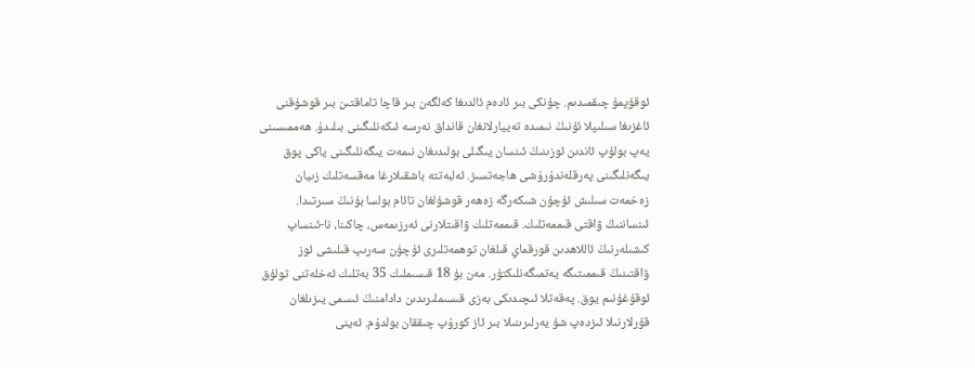ئوقۇپمۇ چىقمىدىم. چۇنكى بىر ئادەم ئالدىغا كەلگەن بىر قاچا تاماقتىن بىر قوشۇقنى ئاغزىغا سىلىپلا ئۇنىڭ نىمىدە تەييارلانغان قانداق نەرسە ئىكەنلىگىنى بىلىدۇ. ھەممىسىنى يەپ بولۇپ ئاندىن ئوزىنىڭ ئىنسان يىگىلى بولىدىغان نىمەت يىگەنلىگىنى ياكى پوق يىگەنلىگىنى پەرقلەندۇرۇشى ھاجەتسىز. ئەلبەتتە باشقىلارغا مەقسەتلىك زىيان زەخمەت سىلىش ئۇچۇن شىكەرگە زەھەر قوشۇلغان تائام بولسا بۇنىڭ سىرتىدا. ئىنساننىڭ ۋاقتى قىممەتلىك. قىممەتلىك ۋاقىتلارنى ئەرزىمەس، چاكىنا، نا-ئىنساپ كىشىلەرنىڭ ئاللاھدىن قورقماي قىلغان توھمەتلىرى ئۇچۇن سەرىپ قىلىشى ئوز ۋاقتىنىڭ قىممىتىگە يەتمىگەنلىكتۇر. مەن بۇ 18 قىسىملىك 35 بەتلىك ئەخلەتنى تولۇق ئوقۇغۇنىم يوق. پەقەتلا ئىچىدىكى بەزى قىسىملىرىدىن دادامنىڭ ئىسمى يىزىلغان قۇرلارنىلا ئىزدەپ شۇ يەرلىرىنىلا بىر ئاز كورۇپ چىققان بولدۇم. ئەينى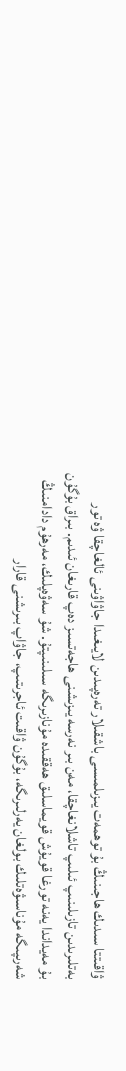ۋاقىتتا سىدىك ھاجىنىڭ بۇ توھمەت يىزىلمىسى باشقىلار تەرەپىدىن لايىغىدا جاۋاۋىنى ئالغاچقا ۋە تور بەتلىرىدىن تازىلىنىپ ئىلىپ تاشلانغاچقا، مەن بىر نەرسە يىزىشنى ھاجەتسىز دەپ قارىغان ئىدىم. بىراق بۇگۇن بۇ مەيداندا يەنە تورغا قويۇش قويماسلىق ھەققىدە مۇنازىرىگە سىلىنىپتۇ. شۇ سەۋەپلىك، مەرھۇم دادامنىڭ شەرىپىگە مۇناسىۋەتلىك بولغان يەرلىرىگە، بۇگۇن ۋاقىت ئاجرىتىپ، جاۋاپ بىرىشنى قارار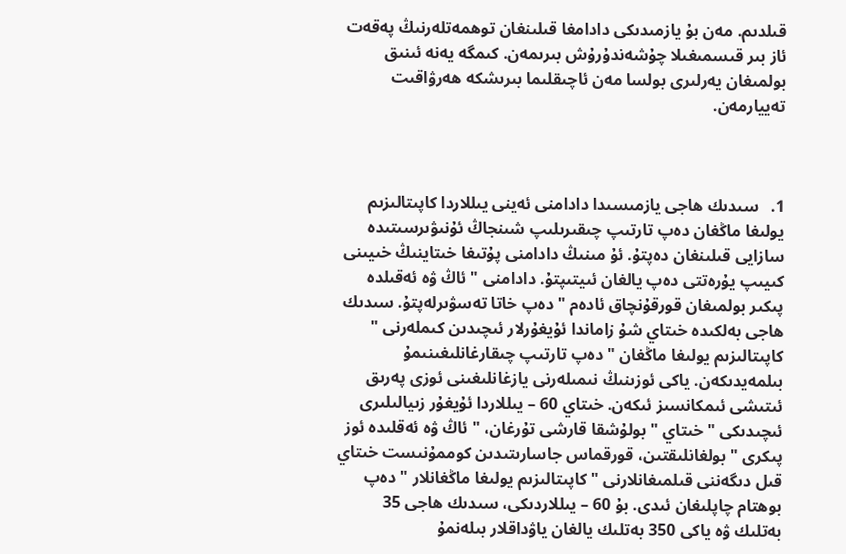قىلدىم. مەن بۇ يازمىدىكى دادامغا قىلىنغان توھمەتلەرنىڭ پەقەت ئاز بىر قىسمىغىلا چۇشەندۇرۇش بىرىمەن. كىمگە يەنە ئىنىق بولمىغان يەرلىرى بولسا مەن ئاچىقلىما بىرىشكە ھەرۋاقىت تەييارمەن.



1.   سىدىك ھاجى يازمىسىدا دادامنى ئەينى يىللاردا كاپىتالىزىم يولىغا ماڭغان دەپ تارتىپ چىقىرىلىپ شىنجاڭ ئۇنىۋىرسىتىدە سازايى قىلىنغان دەپتۇ. ئۇ مىنىڭ دادامنى پۇتىغا خىتاينىڭ خىيىنى كىيىپ يۇرەتتى دەپ يالغان ئىيتىپتۇ. دادامنى " ئاڭ ۋە ئەقىلدە پىكىر بولمىغان قورقۇنچاق ئادەم " دەپ خاتا تەسۋىرلەپتۇ. سىدىك ھاجى بەلكىدە خىتاي شۇ زاماندا ئۇيغۇرلار ئىچىدىن كىملەرنى " كاپىتالىزىم يولىغا ماڭغان " دەپ تارتىپ چىقارغانلىغىنىمۇ بىلمەيدىكەن. ياكى ئوزىنىڭ نىمىلەرنى يازغانلىغىنى ئوزى پەرىق ئىتىشى ئىمكانسىز ئىكەن. خىتاي 60 – يىللاردا ئۇيغۇر زىيالىلىرى ئىچىدىكى "خىتاي " بولۇشقا قارشى تۇرغان، " ئاڭ ۋە ئەقلىدە ئوز پىكرى " بولغانلىقتىن، قورقماس جاسارىتىدىن كوممۇنىست خىتاي قىل دىگەننى قىلمىغانلارنى "كاپىتالىزىم يولىغا ماڭغانلار " دەپ بوھتام چاپلىغان ئىدى. بۇ 60 – يىللاردىكى، سىدىك ھاجى 35 بەتلىك ۋە ياكى 350 بەتلىك يالغان ياۋداقلار بىلەنمۇ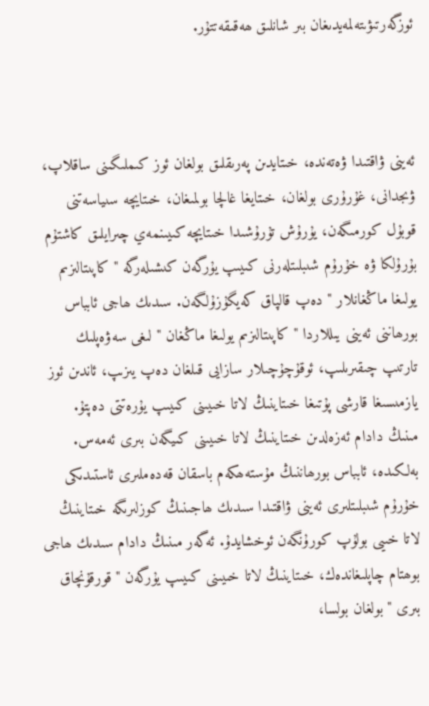ئوزگەرتىۋىتەلمەيدىغان بىر شانلىق ھەقىقەتتۇر.



ئەينى ۋاقتىدا ۋەتەندە، خىتايدىن پەرىقلىق بولغان ئوز كىملىگىنى ساقلاپ، ۋىجدانى، غۇرۇرى بولغان، خىتايغا غالچا بولمىغان، خىتايچە سىياسەتنى قوبۇل كورمىگەن، يۇرۇش تۇرۇشىدا خىتايچە كىيىنمەي چىرايلىق كاشتۇم بۇرۇلكا ۋە خۇرۇم شىبلىتلەرنى كىيىپ يۇرگەن كىشىلەرگە " كاپىتالىزىم يولىغا ماڭغانلار " دەپ قالپاق كەيگۇزۇلگەن. سىدىك ھاجى ئابباس بورھاننى ئەينى يىللاردا " كاپىتالىزىم يولىغا ماڭغان " لىغى سەۋەپلىك تارتىپ چىقىرىلىپ، ئوقۇچۇچىلار سازايى قىلغان دەپ يىزىپ، ئاندىن ئوز يازمىسىغا قارشى پۇتىغا خىتاينىڭ لاتا خىيىنى كىيىپ يۇرەتتى دەپتۇ. مىنىڭ دادام ئەزەلدىن خىتاينىڭ لاتا خىيىنى كىيگەن بىرى ئەمەس. بەلكىدە، ئابباس بورھاننىڭ مۇستەھكەم باسقان قەدەملىرى ئاستىدىكى خۇرۇم شىبلىتلىرى ئەينى ۋاقتىدا سىدىك ھاجىنىڭ كوزلىرىگە خىتاينىڭ لاتا خىيى بولۇپ كورۇنگەن ئوخشايدۇ. ئەگەر مىنىڭ دادام سىدىك ھاجى بوھتام چاپلىغاندەك، خىتاينىڭ لاتا خىيىنى كىيىپ يۇرگەن "قورقۇنچاق بىرى " بولغان بولسا،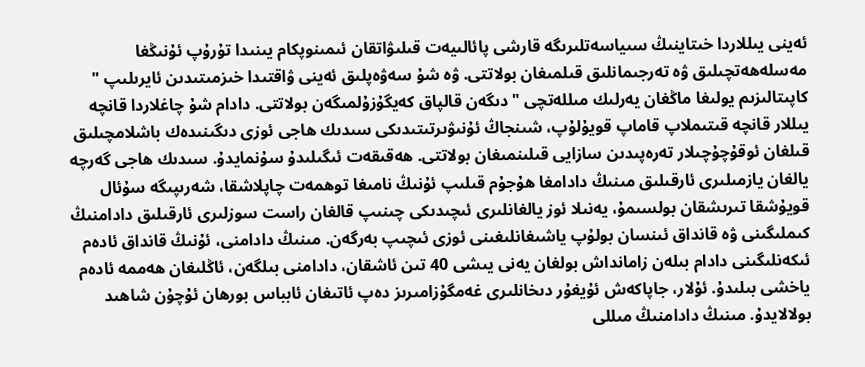ئەينى يىللاردا خىتاينىڭ سىياسەتلىرىگە قارشى پائالىيەت قىلىۋاتقان ئىمىنوپكام يىنىدا تۇرۇپ ئۇنىڭغا مەسلەھەتچىلىق ۋە تەرجىمانلىق قىلمىغان بولاتتى. ۋە شۇ سەۋەپلىق ئەينى ۋاقتىدا خىزمىتىدىن ئايرىلىپ " كاپىتالىزىم يولىغا ماڭغان يەرلىك مىللەتچى " دىگەن قالپاق كەيگۇزۇلمىگەن بولاتتى. دادام شۇ چاغلاردا قانچە يىللار قانچە قىتىملاپ قاماپ قويۇلۇپ، شىنجاڭ ئۇنىۋىرتىتىدىكى سىدىك ھاجى ئوزى دىگىنىدەك باشلامچىلىق قىلغان ئوقۇچۇچىلار تەرەپىدىن سازايى قىلىنمىغان بولاتتى. ھەقىقەت ئىگىلىدۇ سۇنمايدۇ. سىدىك ھاجى گەرچە يالغان يازمىلىرى ئارقىلىق مىنىڭ دادامغا ھۇجۇم قىلىپ ئۇنىڭ نامىغا توھمەت چاپلاشقا، شەرىپىگە سۇئال قويۇشقا تىرىشقان بولسىمۇ، يەنىلا ئوز يالغانلىرى ئىچىدىكى چىنىپ قالغان راست سوزلىرى ئارقىلىق دادامنىڭ كىملىگىنى ۋە قانداق ئىنسان بولۇپ ياشىغانلىغىنى ئوزى ئىچىپ بەرگەن. مىنىڭ دادامنى، ئۇنىڭ قانداق ئادەم ئىكەنلىگىنى دادام بىلەن زامانداش بولغان يەنى يىشى 40 تىن ئاشقان، دادامنى بىلگەن، ئاڭلىغان ھەممە ئادەم ياخشى بىلىدۇ. ئۇلار، جاپاكەش ئۇيغۇر دىخانلىرى غەمگۇزامىرىز دەپ ئاتىغان ئابباس بورھان ئۇچۇن شاھىد بولالايدۇ. مىنىڭ دادامنىڭ مىللى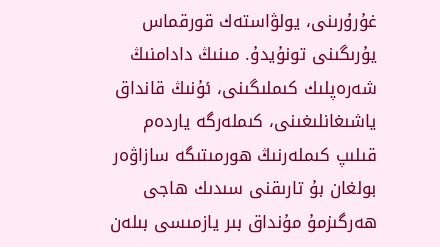غۇرۇرىنى، يولۋاستەك قورقماس يۇرىگىنى تونۇيدۇ. مىنىڭ دادامنىڭ شەرەپلىك كىملىگىنى، ئۇنىڭ قانداق ياشىغانلىغىنى، كىملەرگە ياردەم قىلىپ كىملەرنىڭ ھورمىتىگە سازاۋەر بولغان بۇ تارىقنى سىدىك ھاجى ھەرگىزمۇ مۇنداق بىر يازمىسى بىلەن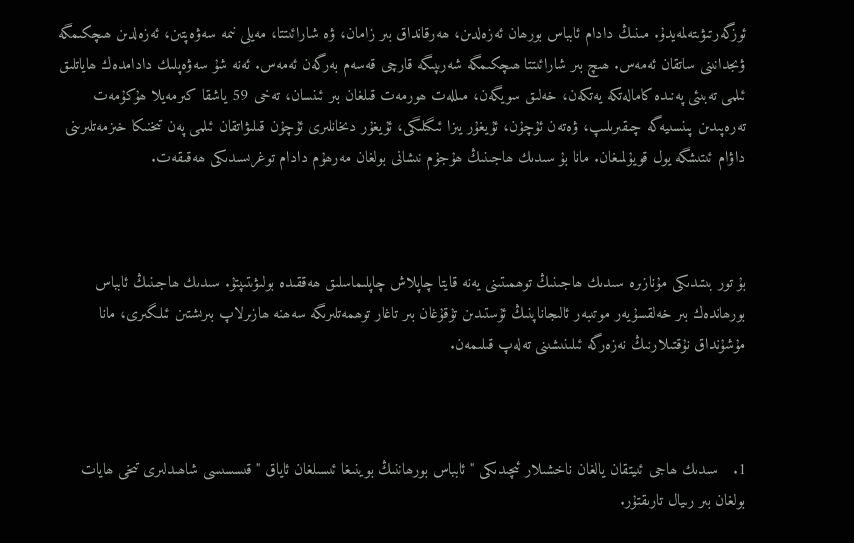ئوزگەرتىۋىتەلمەيدۇ. مىنىڭ دادام ئابباس بورھان ئەزەلدىن، ھەرقانداق بىر زامان، ۋە شارائىتتا، مەيلى نىمە سەۋەپتىن، ئەزەلدىن ھىچكىمگە ۋىجدانىنى ساتقان ئەمەس. ھىچ بىر شارائىتتا ھىچكىمگە شەرىپىگە قارچى قەسەم بەرگەن ئەمەس. ئەنە شۇ سەۋەپلىك دادامدەك ھاياتلىق ئىلمى تەبىئى پەنىدە كامالەتكە يەتكەن، خەلىق سويگەن، مىللەت ھورمەت قىلغان بىر ئىنسان، تەخى 59 ياشقا كىرمەيلا ھۇكۇمەت تەرەپىدىن پىنسىيەگە چىقىرىلىپ، ۋەتەن ئۇچۇن، ئۇيغۇر يىزا ئىگىلىگى، ئۇيغۇر دىخانلىرى ئۇچۇن قىلىۋاتقان ئىلمى پەن تىخنىكا خىزمەتلىرىنى داۋام ئىتىشگە يول قويۇلمىغان. مانا بۇ سىدىك ھاجىنىڭ ھۇجۇم نىشانى بولغان مەرھۇم دادام توغرىسىدىكى ھەقىقەت.



بۇ تور بىتىدىكى مۇنازىرە سىدىك ھاجىنىڭ توھمىتىنى يەنە قايتا چاپلاش چاپلىماسلىق ھەققىدە بولىۋىتىپتۇ. سىدىك ھاجىنىڭ ئابباس بورھاندەك بىر خەلقسۇيەر موتىبەر ئالىجاناپنىڭ ئۇستىدىن تۇقۇغان بىر تاغار توھمەتلىرىگە سەھنە ھازىرلاپ بىرىشتىن ئىلگىرى، مانا مۇشۇنداق نۇقتىلارنىڭ نەزەرگە ئىلىنىشىنى تەلەپ قىلىمەن.



1.   سىدىك ھاجى ئىيتقان يالغان ناخشىلار ئىچىدىكى " ئابباس بورھاننىڭ بوينىغا ئىسىلغان ئاياق " قىسسىسى شاھىدلىرى تىخى ھايات بولغان بىر رىيال تارىقتۇر.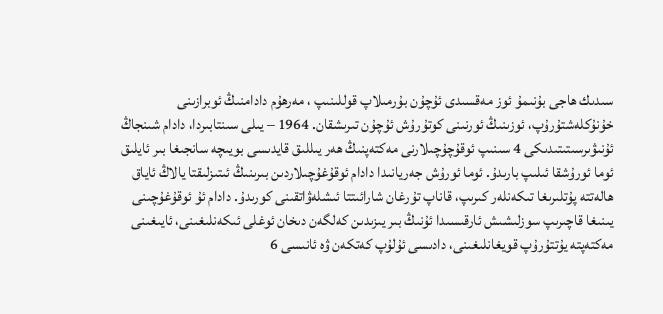سىدىك ھاجى بۇنىمۇ ئوز مەقسىدى ئۇچۇن بۇرمىلاپ قوللىنىپ ، مەرھۇم دادامنىڭ ئوبرازىنى خۇنۇكلەشتۇرۇپ، ئوزىنىڭ ئورنىنى كوتۇرۇش ئۇچۇن تىرىشقان. 1964 – يىلى سىنتابىردا، دادام شىنجاڭ ئۇنىۋىرسىتىتىدىكى 4 سىنىپ ئوقۇچۇچىلارنى مەكتەپنىڭ ھەر يىللىق قايدىسى بويىچە سانجىغا بىر ئايلىق ئوما ئورۇشقا ئىلىپ بارىدۇ. ئوما ئورۇش جەريانىدا دادام ئوقۇغۇچىلاردىن بىرىنىڭ ئىتىزلىقتا يالاڭ ئاياق ھالەتتە پۇتلىرىغا تىكەنلەر كىرىپ، قاناپ تۇرغان شارائىتتا ئىشلەۋاتقىنى كورىدۇ. دادام ئۇ ئوقۇغۇچىنى يىنىغا قاچىرىپ سوزلىشىش ئارقىسىدا ئۇنىڭ بىر يىزىدىن كەلگەن دىخان ئوغلى ئىكەنلىغىنى، ئايىغىنى مەكتەپتە يۇتتۇرۇپ قويغانلىغىنى، دادىسى ئۇلۇپ كەتكەن ۋە ئانىسى 6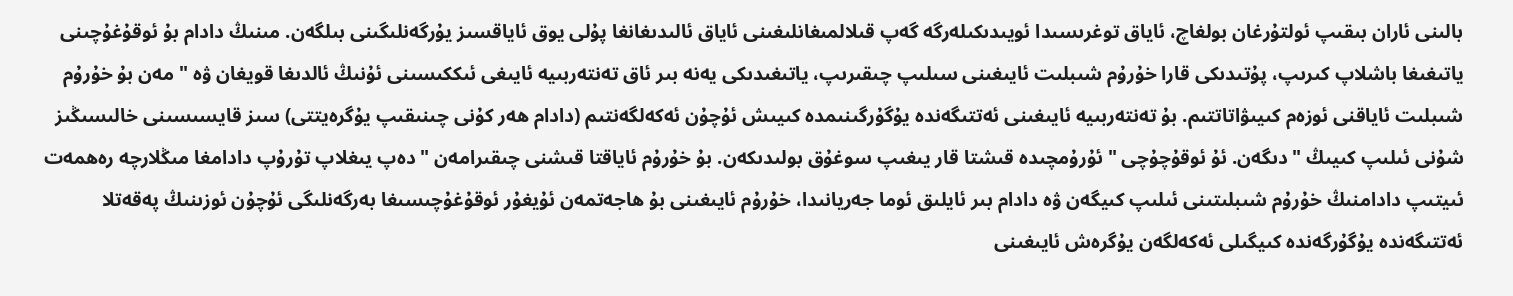بالىنى ئاران بىقىپ ئولتۇرغان بولغاچ، ئاياق توغرىسىدا ئويىدىكىلەرگە گەپ قىلالمىغانلىغىنى ئاياق ئالىدىغانغا پۇلى يوق ئاياقسىز يۇرگەنلىگىنى بىلگەن. مىنىڭ دادام بۇ ئوقۇغۇچىنى ياتىغىغا باشلاپ كىرىپ، پۇتىدىكى قارا خۇرۇم شىبلىت ئايىغىنى سىلىپ چىقىرىپ، ياتىغىدىكى يەنە بىر ئاق تەنتەربىيە ئايىغى ئىككىسىنى ئۇنىڭ ئالدىغا قويغان ۋە " مەن بۇ خۇرۇم شىبلىت ئاياقنى ئوزەم كىيىۋاتاتتىم. بۇ تەنتەربىيە ئايىغىنى ئەتتىگەندە يۇگۇرگىنىمدە كىيىش ئۇچۇن ئەكەلگەنتىم (دادام ھەر كۇنى چىنىقىپ يۇگرەيتتى) سىز قايسىسىنى خالىسىڭىز شۇنى ئىلىپ كىيىڭ " دىگەن. ئۇ ئوقۇچۇچى " ئۇرۇمچىدە قىشتا قار يىغىپ سوغۇق بولىدىكەن. بۇ خۇرۇم ئاياقتا قىشنى چىقىرامەن " دەپ يىغلاپ تۇرۇپ دادامغا مىڭلارچە رەھمەت ئىيتىپ دادامنىڭ خۇرۇم شىبلىتىنى ئىلىپ كىيگەن ۋە دادام بىر ئايلىق ئوما جەريانىدا، خۇرۇم ئايىغىنى بۇ ھاجەتمەن ئۇيغۇر ئوقۇغۇچىسىغا بەرگەنلىگى ئۇچۇن ئوزىنىڭ پەقەتلا ئەتتىگەندە يۇگۇرگەندە كىيگىلى ئەكەلگەن يۇگرەش ئايىغىنى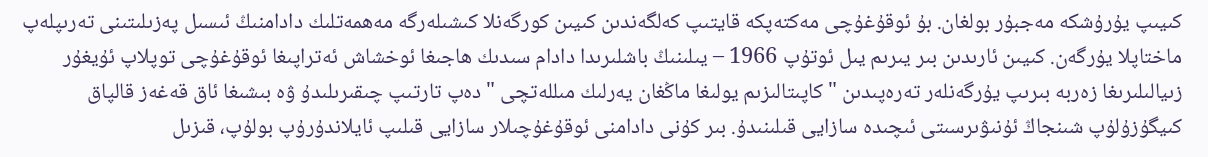كىيىپ يۇرۇشكە مەجبۇر بولغان. بۇ ئوقۇغۇچى مەكتەپكە قايتىپ كەلگەندىن كىيىن كورگەنلا كىشىلەرگە مەھمەتلىك دادامنىڭ ئىسىل پەزىلىتىنى تەرىپلەپ ماختاپلا يۇرگەن. كىيىن ئارىدىن بىر يىرىم يىل ئوتۇپ 1966 – يىلىنىڭ باشلىرىدا دادام سىدىك ھاجىغا ئوخشاش ئەتراپىغا ئوقۇغۇچى توپلاپ ئۇيغۇر زىيالىلىرىغا زەربە بىرىپ يۇرگەنلەر تەرەپىدىن " كاپىتالىزىم يولىغا ماڭغان يەرلىك مىللەتچى " دەپ تارتىپ چىقىرىلىدۇ ۋە بىشىغا ئاق قەغەز قالپاق كىيگۇزۇلۇپ شىنجاڭ ئۇنىۋىرسىتى ئىچىدە سازايى قىلىنىدۇ. بىر كۇنى دادامنى ئوقۇغۇچىلار سازايى قىلىپ ئايلاندۇرۇپ بولۇپ، قىزىل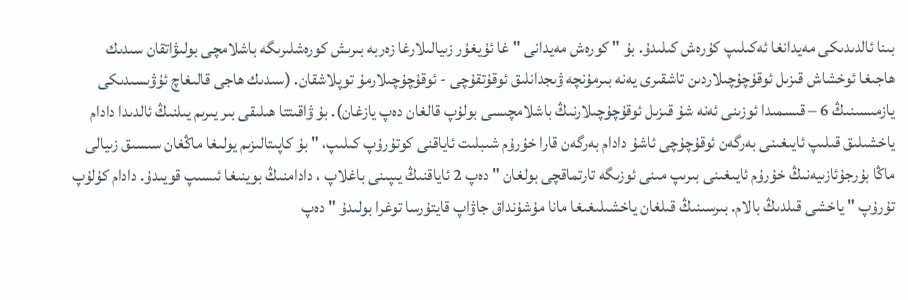بىنا ئالدىدىكى مەيدانغا ئەكىلىپ كۇرەش كىلىدۇ. بۇ " كورەش مەيدانى " غا ئۇيغۇر زىيالىلارغا زەربە بىرىش كورەشلىرىگە باشلامچى بولىۋاتقان سىدىك ھاجىغا ئوخشاش قىزىل ئوقۇچۇچىلاردىن تاشقىرى يەنە بىرمۇنچە ۋىجدانلىق ئوقۇتقۇچى - ئوقۇچۇچىلارمۇ توپلاشقان. (سىدىك ھاجى قالىغاچ ئۇۋىسىدىكى يازمىسىنىڭ 6 – قىسمىدا ئوزىنى ئەنە شۇ قىزىل ئوقۇچۇچىلارنىڭ باشلامچىسى بولۇپ قالغان دەپ يازغان). بۇ ۋاقىتتا ھىلىقى بىر يىرىم يىلنىڭ ئالدىدا دادام ياخشىلىق قىلىپ ئايىغىنى بەرگەن ئوقۇچۇچى ئاشۇ دادام بەرگەن قارا خۇرۇم شىبلىت ئاياقنى كوتۇرۇپ كىلىپ، " بۇ كاپىتالىزىم يولىغا ماڭغان سىسىق زىيالى ماڭا بۇرجۇئازىيەنىڭ خۇرۇم ئايىغىنى بىرىپ مىنى ئوزىگە تارتماقچى بولغان " دەپ 2 ئاياقنىڭ يىپىنى باغلاپ ، دادامنىڭ بوينىغا ئىسىپ قويىدۇ. دادام كۇلۇپ تۇرۇپ " ياخشى قىلدىڭ بالام. بىرسىنىڭ قىلغان ياخشىلىغىغا مانا مۇشۇنداق جاۋاپ قايتۇرسا توغرا بولىدۇ " دەپ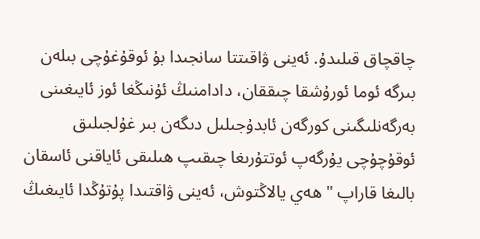چاقچاق قىلىدۇ. ئەينى ۋاقىتتا سانجىدا بۇ ئوقۇغۇچى بىلەن بىرگە ئوما ئورۇشقا چىققان، دادامنىڭ ئۇنىڭغا ئوز ئايىغىنى بەرگەنلىگىنى كورگەن ئابدۇجىلىل دىگەن بىر غۇلجىلىق ئوقۇچۇچى يۇرگەپ ئوتتۇرىغا چىقىپ ھىلىقى ئاياقنى ئاسقان بالىغا قاراپ " ھەي يالاڭتوش، ئەينى ۋاقتىدا پۇتۇڭدا ئايىغىڭ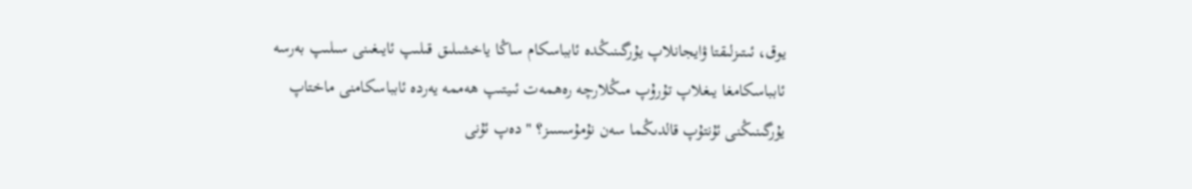يوق، ئىتىزلىقتا ۋايجانلاپ يۇرگىنىڭدە ئابباسكام ساڭا ياخشىلىق قىلىپ ئايىغىنى سىلىپ بەرسە ئابباسكامغا يىغلاپ تۇرۇپ مىڭلارچە رەھمەت ئىيتىپ ھەممە يەردە ئابباسكامنى ماختاپ يۇرگىنىڭنى ئۇنتۇپ قالدىڭما سەن نۇمۇسسىز؟ " دەپ ئۇنى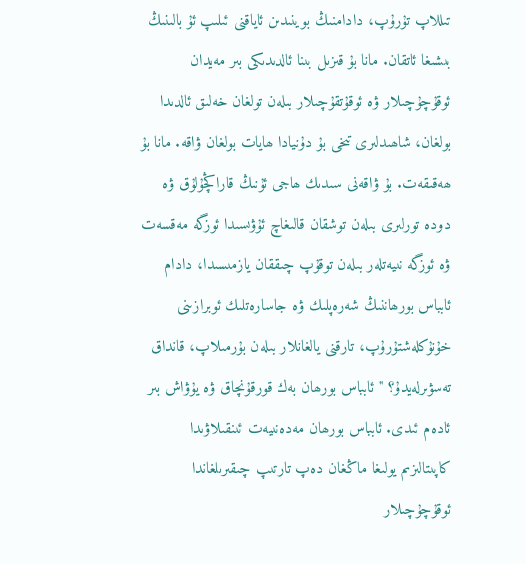تىللاپ تۇرۇپ، دادامنىڭ بوينىدىن ئاياقنى ئىلىپ ئۇ بالىنىڭ بىشىغا ئاتقان. مانا بۇ قىزىل بىنا ئالدىدىكى بىر مەيدان ئوقۇچۇچىلار ۋە ئوقۇتقۇچىلار بىلەن تولغان خەلىق ئالدىدا بولغان، شاھىدلىرى تىخى بۇ دۇنيادا ھايات بولغان ۋاقە. مانا بۇ ھەقىقەت. بۇ ۋاقەنى سىدىك ھاجى ئۇنىڭ قاراڭچۇلۇق ۋە دودە تورلىرى بىلەن توشقان قالىغاچ ئۇۋىسىدا ئوزگە مەقسەت ۋە ئوزگە نىيەتلەر بىلەن توقۇپ چىققان يازمىسىدا، دادام ئابباس بورھاننىڭ شەرەپلىك ۋە جاسارەتلىك ئوبرازىنى خۇنۇكلەشتۇرۇپ، تارقنى يالغانلار بىلەن بۇرمىلاپ، قانداق تەسۋىرلەيدۇ؟ "ئابباس بورھان بەك قورقۇنچاق ۋە يۇۋاش بىر ئادەم ئىدى. ئابباس بورھان مەدەنىيەت ئىنقىلاۋىدا كاپىتالىزىم يولىغا ماڭغان دەپ تارتىپ چىقىرىلغاندا ئوقۇچۇچىلار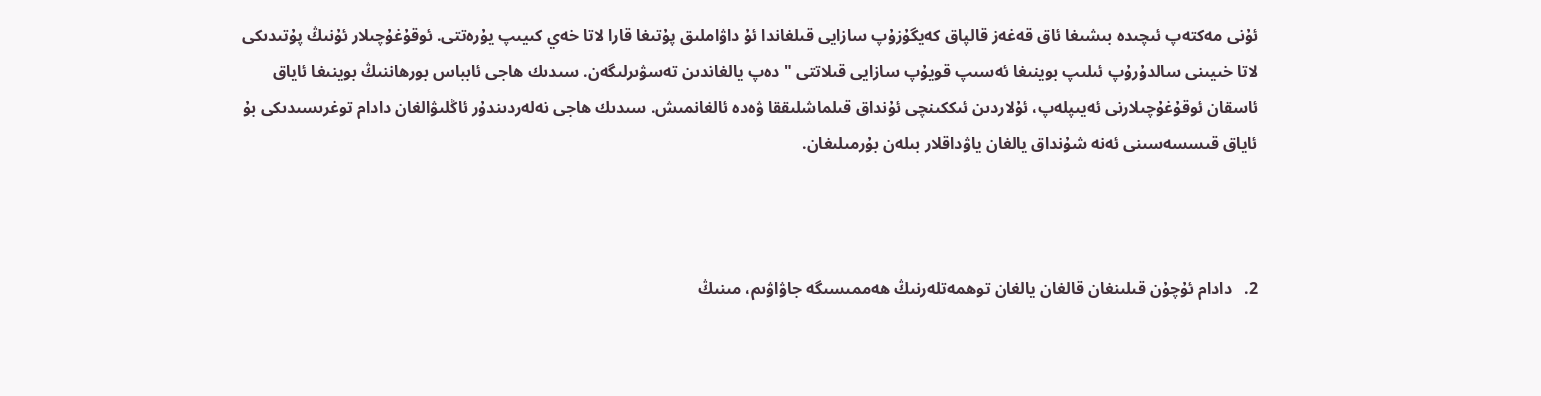ئۇنى مەكتەپ ئىچىدە بىشىغا ئاق قەغەز قالپاق كەيگۇزۇپ سازايى قىلغاندا ئۇ داۋاملىق پۇتىغا قارا لاتا خەي كىيىپ يۇرەتتى. ئوقۇغۇچىلار ئۇنىڭ پۇتىدىكى لاتا خىيىنى سالدۇرۇپ ئىلىپ بوينىغا ئەسىپ قويۇپ سازايى قىلاتتى " دەپ يالغاندىن تەسۋىرلىگەن. سىدىك ھاجى ئابباس بورھاننىڭ بوينىغا ئاياق ئاسقان ئوقۇغۇچىلارنى ئەيىپلەپ، ئۇلاردىن ئىككىنچى ئۇنداق قىلماشلىققا ۋەدە ئالغانمىش. سىدىك ھاجى نەلەردىندۇر ئاڭلىۋالغان دادام توغرىسىدىكى بۇ ئاياق قىسسەسىنى ئەنە شۇنداق يالغان ياۋداقلار بىلەن بۇرمىلىغان.



2.   دادام ئۇچۇن قىلىنغان قالغان يالغان توھمەتلەرنىڭ ھەممىسىگە جاۋاۋىم، مىنىڭ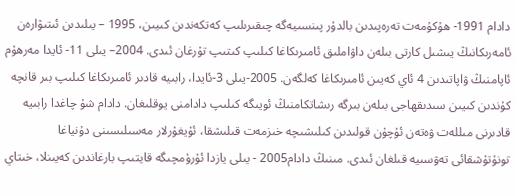دادام 1991- ھۇكۇمەت تەرەپىدىن بالدۇر پىنسىيەگە چىقىرىلىپ كەتكەندىن كىيىن، 1995 – يىلىدىن ئىتىۋارەن ئامەرىكانىڭ يىشىل كارتى بىلەن داۋاملىق ئامىرىكاغا كىلىپ كىتىپ تۇرغان ئىدى. 2004– يىلى 11- ئايدا مەرھۇم ئاپامنىڭ ۋاپاتىدىن 4 ئاي كەيىن ئامىرىكاغا كەلگەن. 2005-يىلى 3-ئايدا، رابىيە قادىر ئامىرىكاغا كىلىپ بىر قانچە كۇندىن كىيىن سىدىقھاجى بىلەن بىرگە رىشاتكامنىڭ ئويىگە كىلىپ دادامنى يوقلىغان. دادام شۇ چاغدا رابىيە قادىرنى مىللەت ۋەتەن ئۇچۇن قولىدىن كىلىشىچە خىزمەت قىلىشقا، ئۇيغۇرلار مەسىلىسىنى دۇنياغا تونۇتۇشقائى تەۋسىيە قىلغان ئىدى. مىنىڭ دادام2005 - يىلى يازدا ئۇرۇمچىگە قايتىپ بارغاندىن كەيىنلا، خىتاي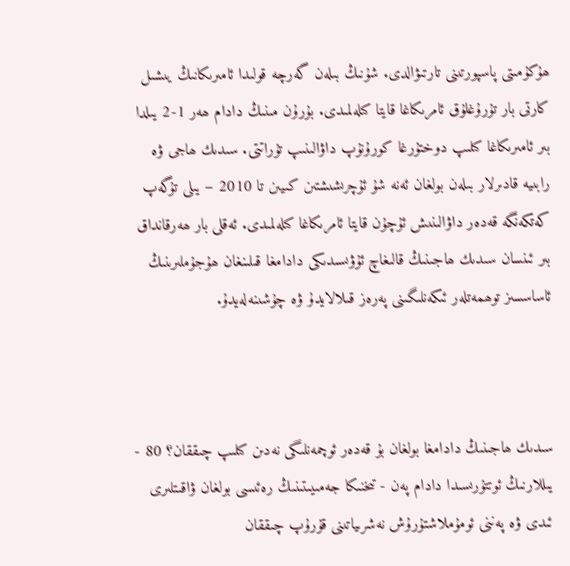ھۇكۇمىتى پاسپورتىنى تارتىۋالدى. شۇنىڭ بىلەن گەرچە قولىدا ئامىرىكانىڭ يىشىل كارتى بار تۇرۇغلۇق ئامرىكاغا قايتا كىلەلمىدى. بۇرۇن مىنىڭ دادام ھەر 1-2 يىلدا بىر ئامىرىكاغا كىلىپ دوختۇرغا كورۇنۇپ داۋالىنىپ تۇراتتى. سىدىك ھاجى ۋە رابىيە قادىرلار بىلەن بولغان ئەنە شۇ ئۇچرىشىشتىن كىيىن تا 2010 – يىلى تۇگەپ كەتكەنگە قەدەر داۋالىنىش ئۇچۇن قايتا ئامرىكاغا كىلەلمىدى. ئەقلى بار ھەرقانداق بىر ئىنسان سىدىك ھاجىنىڭ قالىغاچ ئۇۋىسىدىكى دادامغا قىلىنغان ھۇجۇملىرىنىڭ ئاساسسىز توھمەتلەر ئىكەنلىگىنى پەرەز قىلالايدۇ ۋە چۇشىنەلەيدۇ.



سىدىك ھاجىنىڭ دادامغا بولغان بۇ قەدەر ئوچمەنلىگى نەدىن كىلىپ چىققان؟ 80 - يىللارنىڭ ئوتتۇرىسىدا دادام پەن - تىخنىكا جەمىيىتىنىڭ رەئىسى بولغان ۋاقىتلىرى ئىدى ۋە پەننى ئومۇملاشتۇرۇش نەشرىياتىنى قۇرۇپ چىققان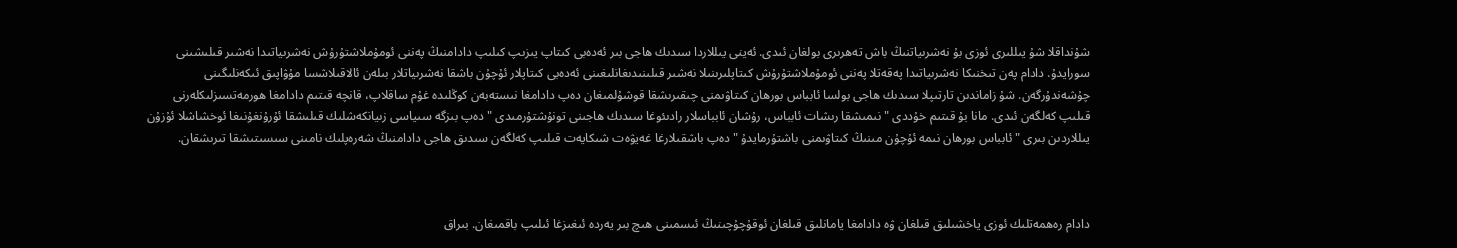شۇنداقلا شۇ يىللىرى ئوزى بۇ نەشرىياتنىڭ باش تەھرىرى بولغان ئىدى. ئەينى يىللاردا سىدىك ھاجى بىر ئەدەبى كىتاپ يىزىپ كىلىپ دادامنىڭ پەننى ئومۇملاشتۇرۇش نەشرىياتىدا نەشىر قىلىشىنى سورايدۇ. دادام پەن تىخنىكا نەشرىياتىدا پەقەتلا پەننى ئومۇملاشتۇرۇش كىتاپلىرىنىلا نەشىر قىلىنىدىغانلىغىنى ئەدەبى كىتاپلار ئۇچۇن باشقا نەشرىياتلار بىلەن ئالاقىلاشسا مۇۋاپىق ئىكەنلىگىنى چۇشەندۇرگەن. شۇ زاماندىن تارتىپلا سىدىك ھاجى بولسا ئابباس بورھان كىتاۋىمنى چىقىرىشقا قوشۇلمىغان دەپ دادامغا نىستەبەن كوڭلىدە غۇم ساقلاپ، قانچە قىتىم دادامغا ھورمەتسىزلىكلەرنى قىلىپ كەلگەن ئىدى. مانا بۇ قىتىم خۇددى " نىمىشقا رىشات ئابباس، رۇشان ئابباسلار رادىئوغا سىدىك ھاجىنى تونۇشتۇرمىدى " دەپ بىزگە سىياسى زىيانكەشلىك قىلىشقا ئۇرۇنغۇنىغا ئوخشاشلا ئۇزۇن يىللاردىن بىرى " ئابباس بورھان نىمە ئۇچۇن مىنىڭ كىتاۋىمنى باشتۇرمايدۇ " دەپ باشقىلارغا غەيۋەت شىكايەت قىلىپ كەلگەن سىدىق ھاجى دادامنىڭ شەرەپلىك نامىنى سىسىتىشقا تىرىشقان.



دادام رەھمەتلىك ئوزى ياخشىلىق قىلغان ۋە دادامغا يامانلىق قىلغان ئوقۇچۇچىنىڭ ئىسمىنى ھىچ بىر يەردە ئىغىزغا ئىلىپ باقمىغان. بىراق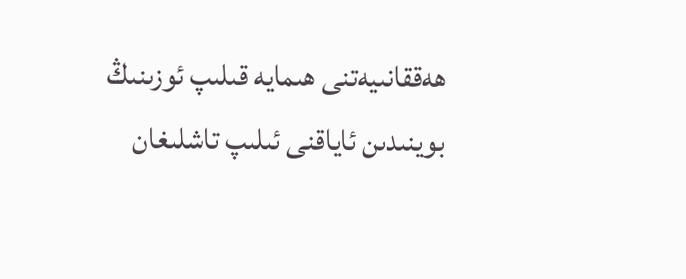ھەققانىيەتنى ھىمايە قىلىپ ئوزىنىڭ بوينىدىن ئاياقنى ئىلىپ تاشلىغان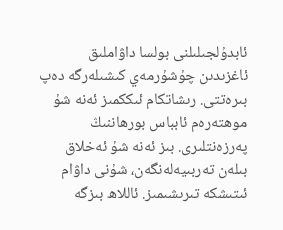ئابدۇلجىلىلنى بولسا داۋاملىق ئاغزىدىن چۇشۇرمەي كىشىلەرگە دەپ بىرەتتى. رىشاتكام ئىككمىز ئەنە شۇ موھتەرەم ئابباس بورھاننىڭ پەرزەنتلىرى. بىز ئەنە شۇ ئەخلاق بىلەن تەربىيەلەنگەن، شۇنى داۋام ئىتىشكە تىرىشىمىز. ئاللاھ بىزگە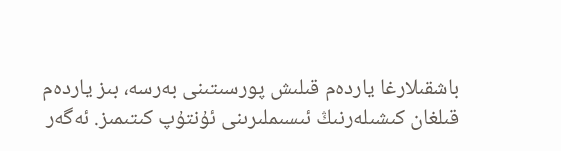باشقىلارغا ياردەم قىلىش پورسىتىنى بەرسە، بىز ياردەم قىلغان كىشىلەرنىڭ ئىسىملىرىنى ئۇنتۇپ كىتىمىز. ئەگەر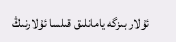ئۇلار بىزگە يامانلىق قىلسا ئۇلارنىڭ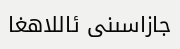جازاسىنى ئاللاھغا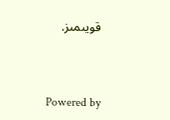قويىمىز.



Powered by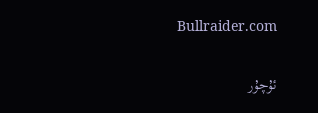Bullraider.com

ئۇچۇر